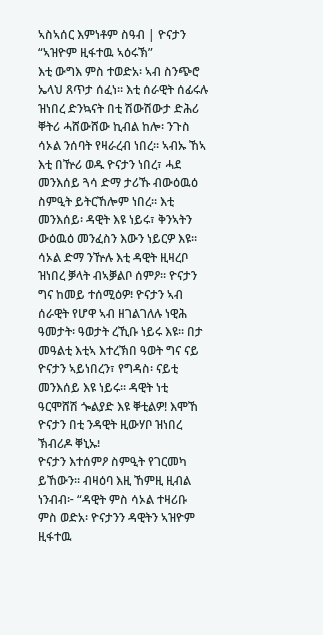ኣስኣሰር እምነቶም ስዓብ | ዮናታን
“ኣዝዮም ዚፋተዉ ኣዕሩኽ”
እቲ ውግእ ምስ ተወድአ፡ ኣብ ስንጭሮ ኤላህ ጸጥታ ሰፈነ። እቲ ሰራዊት ሰፊሩሉ ዝነበረ ድንኳናት በቲ ሽውሽውታ ድሕሪ ቐትሪ ሓሸውሸው ኪብል ከሎ፡ ንጉስ ሳኦል ንሰባት የዛራረብ ነበረ። ኣብኡ ኸኣ እቲ በዅሪ ወዱ ዮናታን ነበረ፣ ሓደ መንእሰይ ጓሳ ድማ ታሪኹ ብውዕዉዕ ስምዒት ይትርኸሎም ነበረ። እቲ መንእሰይ፡ ዳዊት እዩ ነይሩ፣ ቅንኣትን ውዕዉዕ መንፈስን እውን ነይርዎ እዩ። ሳኦል ድማ ንዅሉ እቲ ዳዊት ዚዛረቦ ዝነበረ ቓላት ብኣቓልቦ ሰምዖ። ዮናታን ግና ከመይ ተሰሚዕዎ፧ ዮናታን ኣብ ሰራዊት የሆዋ ኣብ ዘገልገለሉ ነዊሕ ዓመታት፡ ዓወታት ረኺቡ ነይሩ እዩ። በታ መዓልቲ እቲኣ እተረኽበ ዓወት ግና ናይ ዮናታን ኣይነበረን፣ የግዳስ፡ ናይቲ መንእሰይ እዩ ነይሩ። ዳዊት ነቲ ዓርሞሸሽ ጐልያድ እዩ ቐቲልዎ! እሞኸ ዮናታን በቲ ንዳዊት ዚውሃቦ ዝነበረ ኽብሪዶ ቐኒኡ፧
ዮናታን እተሰምዖ ስምዒት የገርመካ ይኸውን። ብዛዕባ እዚ ኸምዚ ዚብል ነንብብ፦ “ዳዊት ምስ ሳኦል ተዛሪቡ ምስ ወድአ፡ ዮናታንን ዳዊትን ኣዝዮም ዚፋተዉ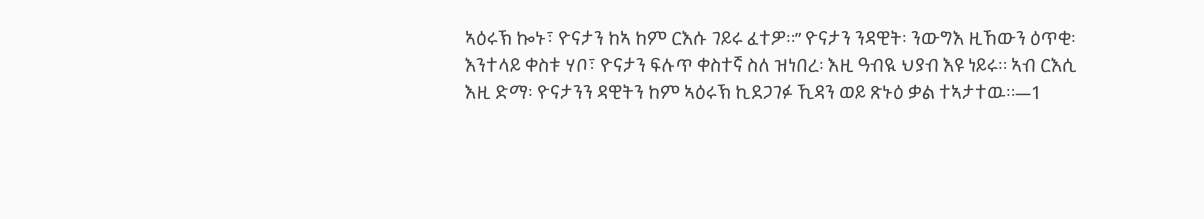ኣዕሩኽ ኰኑ፣ ዮናታን ከኣ ከም ርእሱ ገይሩ ፈተዎ።” ዮናታን ንዳዊት፡ ንውግእ ዚኸውን ዕጥቂ፡ እንተላይ ቀስቱ ሃቦ፣ ዮናታን ፍሉጥ ቀስተኛ ስለ ዝነበረ፡ እዚ ዓብዪ ህያብ እዩ ነይሩ። ኣብ ርእሲ እዚ ድማ፡ ዮናታንን ዳዊትን ከም ኣዕሩኽ ኪደጋገፉ ኺዳን ወይ ጽኑዕ ቃል ተኣታተዉ።—1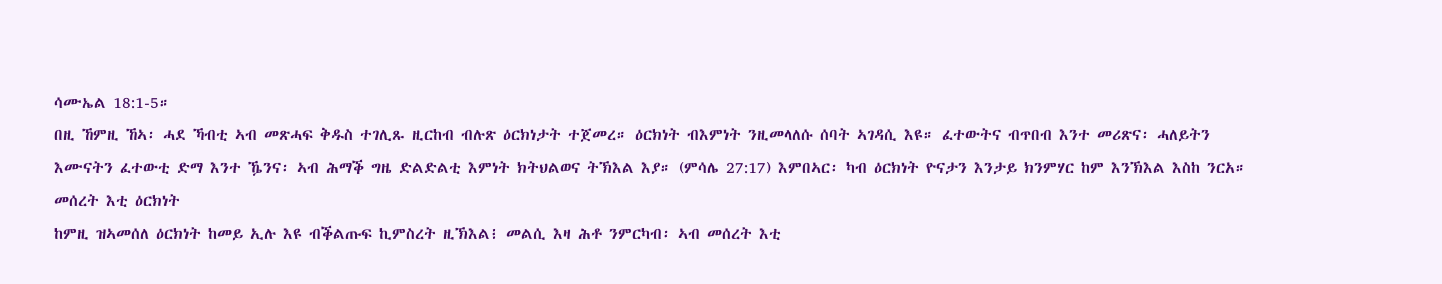ሳሙኤል 18:1-5።
በዚ ኸምዚ ኸኣ፡ ሓደ ኻብቲ ኣብ መጽሓፍ ቅዱስ ተገሊጹ ዚርከብ ብሉጽ ዕርክነታት ተጀመረ። ዕርክነት ብእምነት ንዚመላለሱ ሰባት ኣገዳሲ እዩ። ፈተውትና ብጥበብ እንተ መሪጽና፡ ሓለይትን እሙናትን ፈተውቲ ድማ እንተ ዄንና፡ ኣብ ሕማቕ ግዜ ድልድልቲ እምነት ክትህልወና ትኽእል እያ። (ምሳሌ 27:17) እምበኣር፡ ካብ ዕርክነት ዮናታን እንታይ ክንምሃር ከም እንኽእል እስከ ንርአ።
መሰረት እቲ ዕርክነት
ከምዚ ዝኣመሰለ ዕርክነት ከመይ ኢሉ እዩ ብቕልጡፍ ኪምስረት ዚኽእል፧ መልሲ እዛ ሕቶ ንምርካብ፡ ኣብ መሰረት እቲ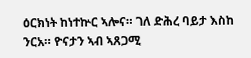ዕርክነት ከነተኵር ኣሎና። ገለ ድሕረ ባይታ እስከ ንርአ። ዮናታን ኣብ ኣጸጋሚ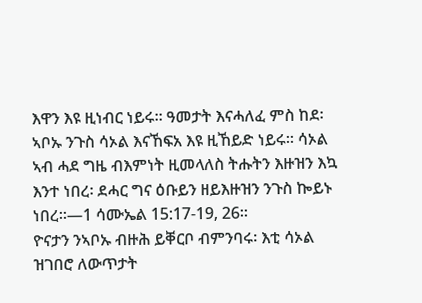እዋን እዩ ዚነብር ነይሩ። ዓመታት እናሓለፈ ምስ ከደ፡ ኣቦኡ ንጉስ ሳኦል እናኸፍአ እዩ ዚኸይድ ነይሩ። ሳኦል ኣብ ሓደ ግዜ ብእምነት ዚመላለስ ትሑትን እዙዝን እኳ እንተ ነበረ፡ ደሓር ግና ዕቡይን ዘይእዙዝን ንጉስ ኰይኑ ነበረ።—1 ሳሙኤል 15:17-19, 26።
ዮናታን ንኣቦኡ ብዙሕ ይቐርቦ ብምንባሩ፡ እቲ ሳኦል ዝገበሮ ለውጥታት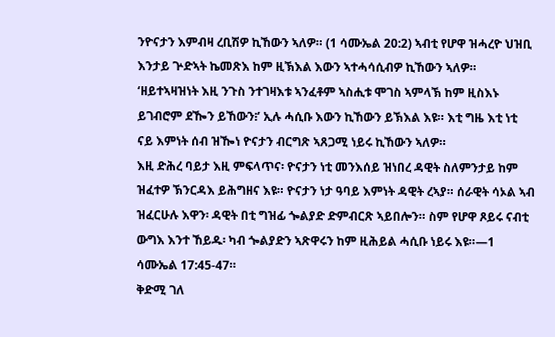ንዮናታን እምብዛ ረቢሽዎ ኪኸውን ኣለዎ። (1 ሳሙኤል 20:2) ኣብቲ የሆዋ ዝሓረዮ ህዝቢ እንታይ ጕድኣት ኬመጽእ ከም ዚኽእል እውን ኣተሓሳሲብዎ ኪኸውን ኣለዎ። ‘ዘይተኣዛዝነት እዚ ንጉስ ንተገዛእቱ ኣንፈቶም ኣስሒቱ ሞገስ ኣምላኽ ከም ዚስእኑ ይገብሮም ደዀን ይኸውን፧’ ኢሉ ሓሲቡ እውን ኪኸውን ይኽእል እዩ። እቲ ግዜ እቲ ነቲ ናይ እምነት ሰብ ዝዀነ ዮናታን ብርግጽ ኣጸጋሚ ነይሩ ኪኸውን ኣለዎ።
እዚ ድሕረ ባይታ እዚ ምፍላጥና፡ ዮናታን ነቲ መንእሰይ ዝነበረ ዳዊት ስለምንታይ ከም ዝፈተዎ ኽንርዳእ ይሕግዘና እዩ። ዮናታን ነታ ዓባይ እምነት ዳዊት ረኣያ። ሰራዊት ሳኦል ኣብ ዝፈርሁሉ እዋን፡ ዳዊት በቲ ግዝፊ ጐልያድ ድምብርጽ ኣይበሎን። ስም የሆዋ ጾይሩ ናብቲ ውግእ እንተ ኸይዱ፡ ካብ ጐልያድን ኣጽዋሩን ከም ዚሕይል ሓሲቡ ነይሩ እዩ።—1 ሳሙኤል 17:45-47።
ቅድሚ ገለ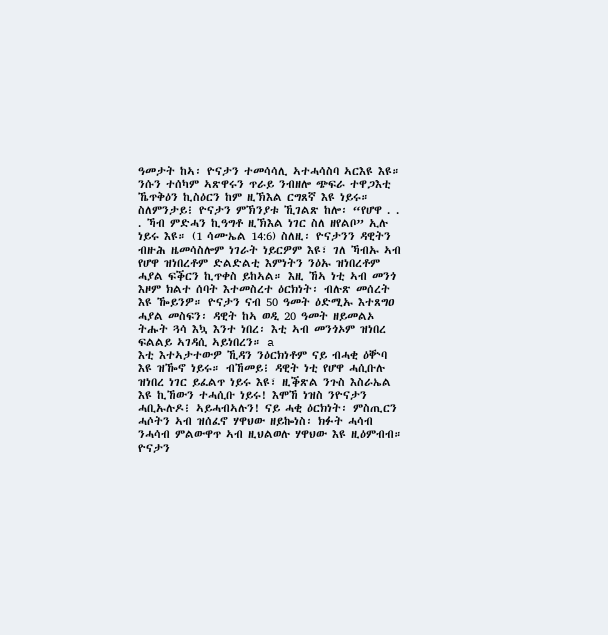ዓመታት ከኣ፡ ዮናታን ተመሳሳሊ ኣተሓሳስባ ኣርእዩ እዩ። ንሱን ተሰካም ኣጽዋሩን ጥራይ ንብዘሎ ጭፍራ ተዋጋእቲ ኼጥቅዕን ኪስዕርን ከም ዚኽእል ርግጸኛ እዩ ነይሩ። ስለምንታይ፧ ዮናታን ምኽንያቱ ኺገልጽ ከሎ፡ “የሆዋ . . . ኻብ ምድሓን ኪዓግቶ ዚኽእል ነገር ስለ ዘየልቦ” ኢሉ ነይሩ እዩ። (1 ሳሙኤል 14:6) ስለዚ፡ ዮናታንን ዳዊትን ብዙሕ ዜመሳስሎም ነገራት ነይርዎም እዩ፣ ገለ ኻብኡ ኣብ የሆዋ ዝነበረቶም ድልድልቲ እምነትን ንዕኡ ዝነበረቶም ሓያል ፍቕርን ኪጥቀስ ይከኣል። እዚ ኸኣ ነቲ ኣብ መንጎ እዞም ክልተ ሰባት እተመስረተ ዕርክነት፡ ብሉጽ መሰረት እዩ ዀይንዎ። ዮናታን ናብ 50 ዓመት ዕድሚኡ እተጸግዐ ሓያል መስፍን፡ ዳዊት ከኣ ወዲ 20 ዓመት ዘይመልኦ ትሑት ጓሳ እኳ እንተ ነበረ፡ እቲ ኣብ መንጎኦም ዝነበረ ፍልልይ ኣገዳሲ ኣይነበረን። a
እቲ እተኣታተውዎ ኺዳን ንዕርክነቶም ናይ ብሓቂ ዕቝባ እዩ ዝዀኖ ነይሩ። ብኸመይ፧ ዳዊት ነቲ የሆዋ ሓሲቡሉ ዝነበረ ነገር ይፈልጥ ነይሩ እዩ፣ ዚቕጽል ንጉስ እስራኤል እዩ ኪኸውን ተሓሲቡ ነይሩ! እሞኸ ነዝስ ንዮናታን ሓቢኡሉዶ፧ ኣይሓብኣሉን! ናይ ሓቂ ዕርክነት፡ ምስጢርን ሓሶትን ኣብ ዝሰፈኖ ሃዋህው ዘይኰነስ፡ ክፉት ሓሳብ ንሓሳብ ምልውዋጥ ኣብ ዚህልወሉ ሃዋህው እዩ ዚዕምብብ። ዮናታን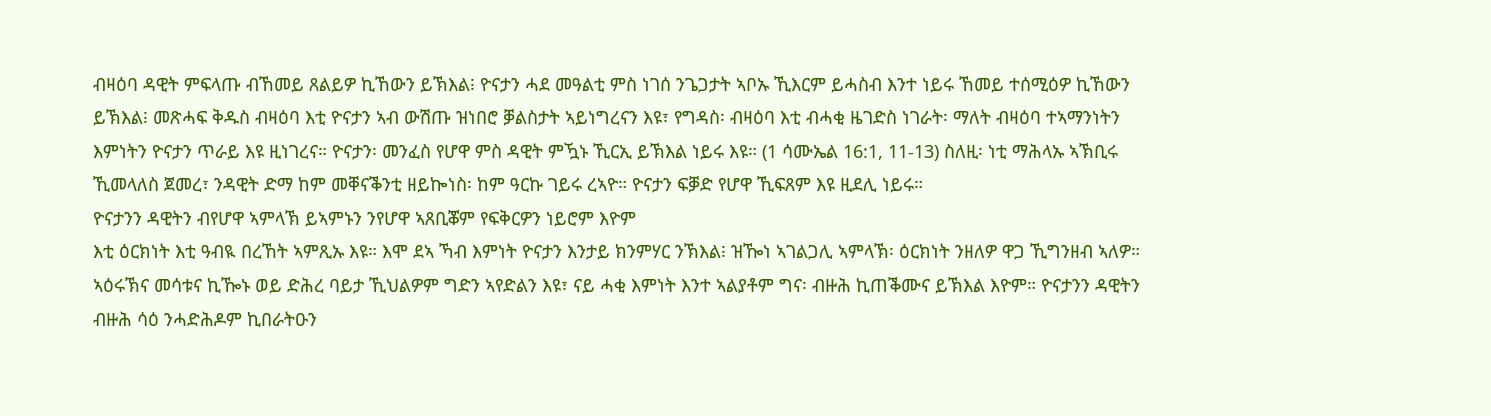ብዛዕባ ዳዊት ምፍላጡ ብኸመይ ጸልይዎ ኪኸውን ይኽእል፧ ዮናታን ሓደ መዓልቲ ምስ ነገሰ ንጌጋታት ኣቦኡ ኺእርም ይሓስብ እንተ ነይሩ ኸመይ ተሰሚዕዎ ኪኸውን ይኽእል፧ መጽሓፍ ቅዱስ ብዛዕባ እቲ ዮናታን ኣብ ውሽጡ ዝነበሮ ቓልስታት ኣይነግረናን እዩ፣ የግዳስ፡ ብዛዕባ እቲ ብሓቂ ዜገድስ ነገራት፡ ማለት ብዛዕባ ተኣማንነትን እምነትን ዮናታን ጥራይ እዩ ዚነገረና። ዮናታን፡ መንፈስ የሆዋ ምስ ዳዊት ምዃኑ ኺርኢ ይኽእል ነይሩ እዩ። (1 ሳሙኤል 16:1, 11-13) ስለዚ፡ ነቲ ማሕላኡ ኣኽቢሩ ኺመላለስ ጀመረ፣ ንዳዊት ድማ ከም መቐናቕንቲ ዘይኰነስ፡ ከም ዓርኩ ገይሩ ረኣዮ። ዮናታን ፍቓድ የሆዋ ኺፍጸም እዩ ዚደሊ ነይሩ።
ዮናታንን ዳዊትን ብየሆዋ ኣምላኽ ይኣምኑን ንየሆዋ ኣጸቢቖም የፍቅርዎን ነይሮም እዮም
እቲ ዕርክነት እቲ ዓብዪ በረኸት ኣምጺኡ እዩ። እሞ ደኣ ኻብ እምነት ዮናታን እንታይ ክንምሃር ንኽእል፧ ዝዀነ ኣገልጋሊ ኣምላኽ፡ ዕርክነት ንዘለዎ ዋጋ ኺግንዘብ ኣለዎ። ኣዕሩኽና መሳቱና ኪዀኑ ወይ ድሕረ ባይታ ኺህልዎም ግድን ኣየድልን እዩ፣ ናይ ሓቂ እምነት እንተ ኣልያቶም ግና፡ ብዙሕ ኪጠቕሙና ይኽእል እዮም። ዮናታንን ዳዊትን ብዙሕ ሳዕ ንሓድሕዶም ኪበራትዑን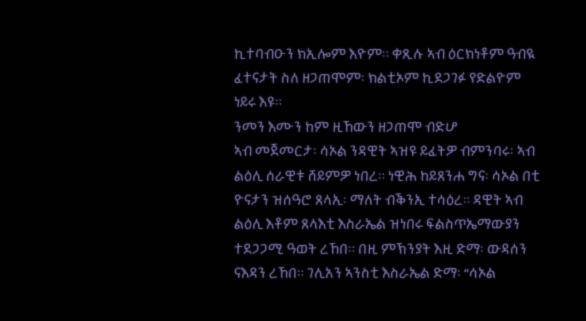ኪተባብዑን ክኢሎም እዮም። ቀጺሉ ኣብ ዕርክነቶም ዓብዪ ፈተናታት ስለ ዘጋጠሞም፡ ክልቲኦም ኪደጋገፉ የድልዮም ነይሩ እዩ።
ንመን እሙን ከም ዚኸውን ዘጋጠሞ ብድሆ
ኣብ መጀመርታ፡ ሳኦል ንዳዊት ኣዝዩ ይፈትዎ ብምንባሩ፡ ኣብ ልዕሊ ሰራዊቱ ሸይምዎ ነበረ። ነዊሕ ከይጸንሐ ግና፡ ሳኦል በቲ ዮናታን ዝሰዓሮ ጸላኢ፡ ማለት ብቕንኢ ተሳዕረ። ዳዊት ኣብ ልዕሊ እቶም ጸላእቲ እስራኤል ዝነበሩ ፍልስጥኤማውያን ተደጋጋሚ ዓወት ረኸበ። በዚ ምኽንያት እዚ ድማ፡ ውዳሰን ናእዳን ረኸበ። ገሊአን ኣንስቲ እስራኤል ድማ፡ “ሳኦል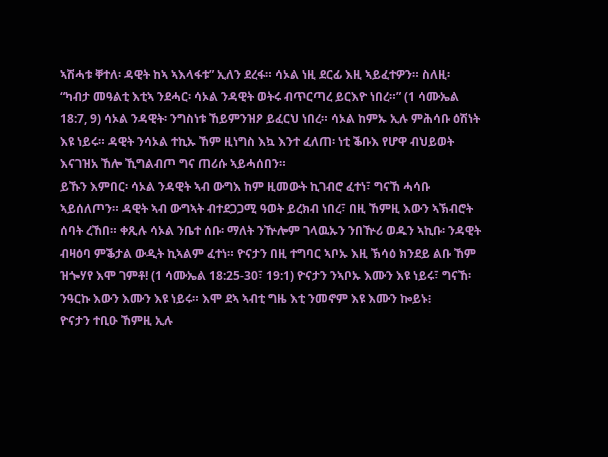ኣሽሓቱ ቐተለ፡ ዳዊት ከኣ ኣእላፋቱ” ኢለን ደረፋ። ሳኦል ነዚ ደርፊ እዚ ኣይፈተዎን። ስለዚ፡ “ካብታ መዓልቲ እቲኣ ንደሓር፡ ሳኦል ንዳዊት ወትሩ ብጥርጣረ ይርእዮ ነበረ።” (1 ሳሙኤል 18:7, 9) ሳኦል ንዳዊት፡ ንግስነቱ ኸይምንዝዖ ይፈርህ ነበረ። ሳኦል ከምኡ ኢሉ ምሕሳቡ ዕሽነት እዩ ነይሩ። ዳዊት ንሳኦል ተኪኡ ኸም ዚነግስ እኳ እንተ ፈለጠ፡ ነቲ ቕቡእ የሆዋ ብህይወት እናገዝአ ኸሎ ኺግልብጦ ግና ጠሪሱ ኣይሓሰበን።
ይኹን እምበር፡ ሳኦል ንዳዊት ኣብ ውግእ ከም ዚመውት ኪገብሮ ፈተነ፣ ግናኸ ሓሳቡ ኣይሰለጦን። ዳዊት ኣብ ውግኣት ብተደጋጋሚ ዓወት ይረክብ ነበረ፣ በዚ ኸምዚ እውን ኣኽብሮት ሰባት ረኸበ። ቀጺሉ ሳኦል ንቤተ ሰቡ፡ ማለት ንዅሎም ገላዉኡን ንበዅሪ ወዱን ኣኪቡ፡ ንዳዊት ብዛዕባ ምቕታል ውዲት ኪኣልም ፈተነ። ዮናታን በዚ ተግባር ኣቦኡ እዚ ኽሳዕ ክንደይ ልቡ ኸም ዝጐሃየ እሞ ገምቶ! (1 ሳሙኤል 18:25-30፣ 19:1) ዮናታን ንኣቦኡ እሙን እዩ ነይሩ፣ ግናኸ፡ ንዓርኩ እውን እሙን እዩ ነይሩ። እሞ ደኣ ኣብቲ ግዜ እቲ ንመኖም እዩ እሙን ኰይኑ፧
ዮናታን ተቢዑ ኸምዚ ኢሉ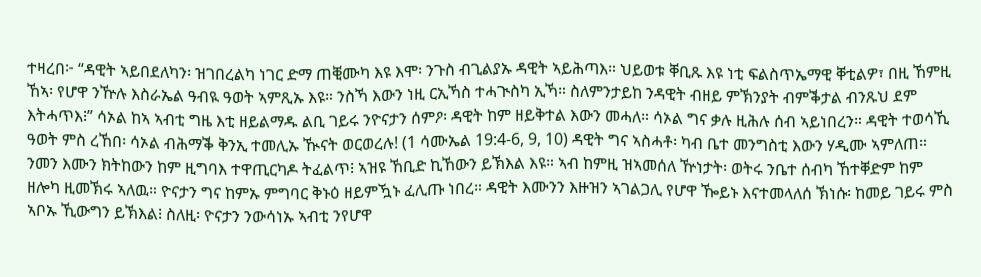ተዛረበ፦ “ዳዊት ኣይበደለካን፡ ዝገበረልካ ነገር ድማ ጠቒሙካ እዩ እሞ፡ ንጉስ ብጊልያኡ ዳዊት ኣይሕጣእ። ህይወቱ ቐቢጹ እዩ ነቲ ፍልስጥኤማዊ ቐቲልዎ፣ በዚ ኸምዚ ኸኣ፡ የሆዋ ንዅሉ እስራኤል ዓብዪ ዓወት ኣምጺኡ እዩ። ንስኻ እውን ነዚ ርኢኻስ ተሓጒስካ ኢኻ። ስለምንታይከ ንዳዊት ብዘይ ምኽንያት ብምቕታል ብንጹህ ደም እትሓጥእ፧” ሳኦል ከኣ ኣብቲ ግዜ እቲ ዘይልማዱ ልቢ ገይሩ ንዮናታን ሰምዖ፡ ዳዊት ከም ዘይቅተል እውን መሓለ። ሳኦል ግና ቃሉ ዚሕሉ ሰብ ኣይነበረን። ዳዊት ተወሳኺ ዓወት ምስ ረኸበ፡ ሳኦል ብሕማቕ ቅንኢ ተመሊኡ ዂናት ወርወረሉ! (1 ሳሙኤል 19:4-6, 9, 10) ዳዊት ግና ኣስሓቶ፡ ካብ ቤተ መንግስቲ እውን ሃዲሙ ኣምለጠ።
ንመን እሙን ክትከውን ከም ዚግባእ ተዋጢርካዶ ትፈልጥ፧ ኣዝዩ ኸቢድ ኪኸውን ይኽእል እዩ። ኣብ ከምዚ ዝኣመሰለ ዅነታት፡ ወትሩ ንቤተ ሰብካ ኸተቐድም ከም ዘሎካ ዚመኽሩ ኣለዉ። ዮናታን ግና ከምኡ ምግባር ቅኑዕ ዘይምዃኑ ፈሊጡ ነበረ። ዳዊት እሙንን እዙዝን ኣገልጋሊ የሆዋ ዀይኑ እናተመላለሰ ኽነሱ፡ ከመይ ገይሩ ምስ ኣቦኡ ኺውግን ይኽእል፧ ስለዚ፡ ዮናታን ንውሳነኡ ኣብቲ ንየሆዋ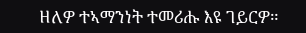ዘለዎ ተኣማንነት ተመሪሑ እዩ ገይርዎ።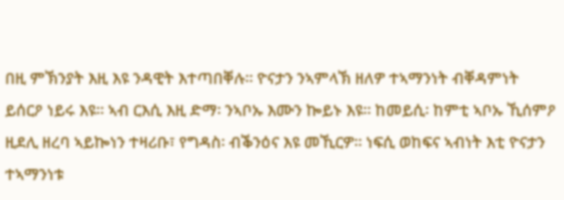በዚ ምኽንያት እዚ እዩ ንዳዊት እተጣበቐሉ። ዮናታን ንኣምላኽ ዘለዎ ተኣማንነት ብቐዳምነት ይሰርዖ ነይሩ እዩ። ኣብ ርእሲ እዚ ድማ፡ ንኣቦኡ እሙን ኰይኑ እዩ። ከመይሲ፡ ከምቲ ኣቦኡ ኺሰምዖ ዚደሊ ዘረባ ኣይኰነን ተዛሪቡ፣ የግዳስ፡ ብቕንዕና እዩ መኺርዎ። ነፍሲ ወከፍና ኣብነት እቲ ዮናታን ተኣማንነቱ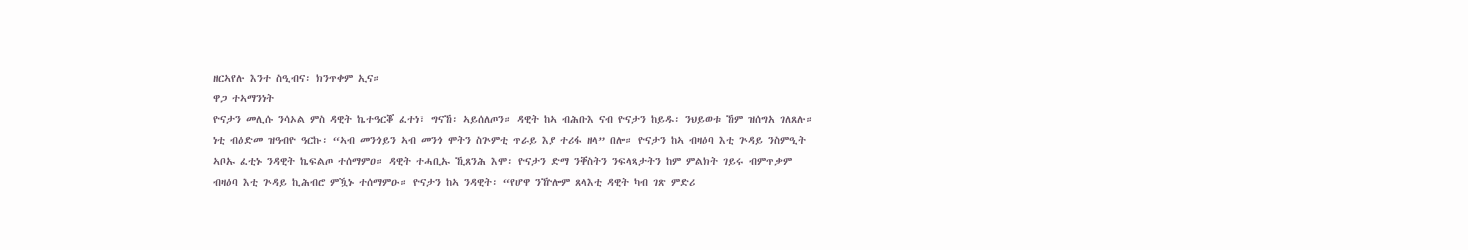ዘርኣየሉ እንተ ስዒብና፡ ክንጥቀም ኢና።
ዋጋ ተኣማንነት
ዮናታን መሊሱ ንሳኦል ምስ ዳዊት ኬተዓርቖ ፈተነ፣ ግናኸ፡ ኣይሰለጦን። ዳዊት ከኣ ብሕቡእ ናብ ዮናታን ከይዱ፡ ንህይወቱ ኸም ዝሰግአ ገለጸሉ። ነቲ ብዕድመ ዝዓብዮ ዓርኩ፡ “ኣብ መንጎይን ኣብ መንጎ ሞትን ስጕምቲ ጥራይ እያ ተሪፋ ዘላ” በሎ። ዮናታን ከኣ ብዛዕባ እቲ ጕዳይ ንስምዒት ኣቦኡ ፈቲኑ ንዳዊት ኬፍልጦ ተሰማምዐ። ዳዊት ተሓቢኡ ኺጸንሕ እሞ፡ ዮናታን ድማ ንቐስትን ንፍላጻታትን ከም ምልክት ገይሩ ብምጥቃም ብዛዕባ እቲ ጕዳይ ኪሕብሮ ምዃኑ ተሰማምዑ። ዮናታን ከኣ ንዳዊት፡ “የሆዋ ንዅሎም ጸላእቲ ዳዊት ካብ ገጽ ምድሪ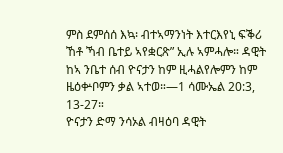ምስ ደምሰሰ እኳ፡ ብተኣማንነት እተርእየኒ ፍቕሪ ኸቶ ኻብ ቤተይ ኣየቋርጽ” ኢሉ ኣምሓሎ። ዳዊት ከኣ ንቤተ ሰብ ዮናታን ከም ዚሓልየሎምን ከም ዜዕቍቦምን ቃል ኣተወ።—1 ሳሙኤል 20:3, 13-27።
ዮናታን ድማ ንሳኦል ብዛዕባ ዳዊት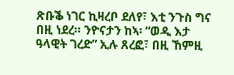ጽቡቕ ነገር ኪዛረቦ ደለየ፣ እቲ ንጉስ ግና በዚ ነደረ። ንዮናታን ከኣ፡ “ወዲ እታ ዓላዊት ገረድ” ኢሉ ጸረፎ፣ በዚ ኸምዚ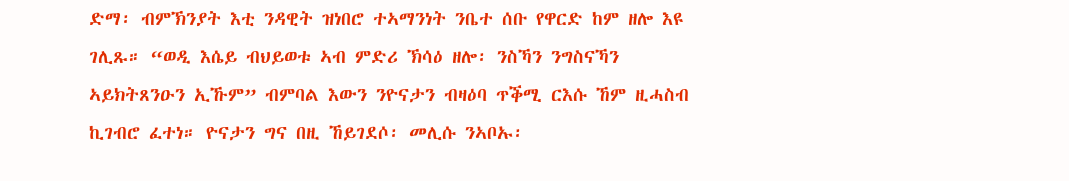ድማ፡ ብምኽንያት እቲ ንዳዊት ዝነበሮ ተኣማንነት ንቤተ ሰቡ የዋርድ ከም ዘሎ እዩ ገሊጹ። “ወዲ እሴይ ብህይወቱ ኣብ ምድሪ ኽሳዕ ዘሎ፡ ንስኻን ንግስናኻን ኣይክትጸንዑን ኢኹም” ብምባል እውን ንዮናታን ብዛዕባ ጥቕሚ ርእሱ ኸም ዚሓስብ ኪገብሮ ፈተነ። ዮናታን ግና በዚ ኸይገደሶ፡ መሊሱ ንኣቦኡ፡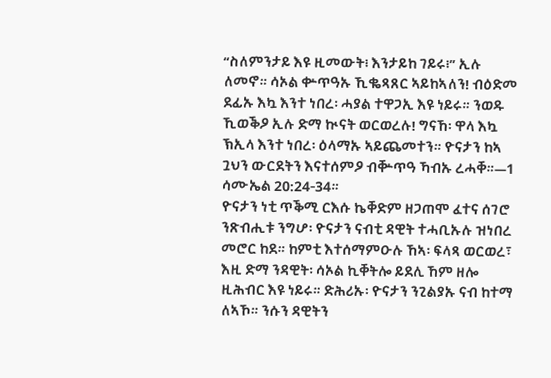“ስለምንታይ እዩ ዚመውት፧ እንታይከ ገይሩ፧” ኢሉ ለመኖ። ሳኦል ቍጥዓኡ ኺቈጻጸር ኣይከኣለን! ብዕድመ ደፊኡ እኳ እንተ ነበረ፡ ሓያል ተዋጋኢ እዩ ነይሩ። ንወዱ ኺወቕዖ ኢሉ ድማ ኲናት ወርወረሉ! ግናኸ፡ ዋላ እኳ ኽኢላ እንተ ነበረ፡ ዕላማኡ ኣይጨመተን። ዮናታን ከኣ ጓህን ውርደትን እናተሰምዖ ብቝጥዓ ኻብኡ ረሓቐ።—1 ሳሙኤል 20:24-34።
ዮናታን ነቲ ጥቕሚ ርእሱ ኬቐድም ዘጋጠሞ ፈተና ሰገሮ
ንጽብሒቱ ንግሆ፡ ዮናታን ናብቲ ዳዊት ተሓቢኡሉ ዝነበረ መሮር ከደ። ከምቲ እተሰማምዑሉ ኸኣ፡ ፍላጻ ወርወረ፣ እዚ ድማ ንዳዊት፡ ሳኦል ኪቐትሎ ይደሊ ኸም ዘሎ ዚሕብር እዩ ነይሩ። ድሕሪኡ፡ ዮናታን ንጊልያኡ ናብ ከተማ ለኣኾ። ንሱን ዳዊትን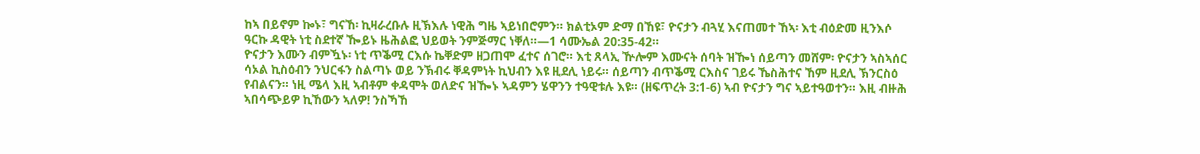ከኣ በይኖም ኰኑ፣ ግናኸ፡ ኪዛራረቡሉ ዚኽእሉ ነዊሕ ግዜ ኣይነበሮምን። ክልቲኦም ድማ በኸዩ፣ ዮናታን ብጓሂ እናጠመተ ኸኣ፡ እቲ ብዕድመ ዚንእሶ ዓርኩ ዳዊት ነቲ ስደተኛ ዀይኑ ዜሕልፎ ህይወት ንምጅማር ነቐለ።—1 ሳሙኤል 20:35-42።
ዮናታን እሙን ብምዃኑ፡ ነቲ ጥቕሚ ርእሱ ኬቐድም ዘጋጠሞ ፈተና ሰገሮ። እቲ ጸላኢ ዅሎም እሙናት ሰባት ዝዀነ ሰይጣን መሸም፡ ዮናታን ኣስኣሰር ሳኦል ኪስዕብን ንህርፋን ስልጣኑ ወይ ንኽብሩ ቐዳምነት ኪህብን እዩ ዚደሊ ነይሩ። ሰይጣን ብጥቕሚ ርእስና ገይሩ ኼስሕተና ኸም ዚደሊ ኽንርስዕ የብልናን። ነዚ ሜላ እዚ ኣብቶም ቀዳሞት ወለድና ዝዀኑ ኣዳምን ሄዋንን ተዓዊቱሉ እዩ። (ዘፍጥረት 3:1-6) ኣብ ዮናታን ግና ኣይተዓወተን። እዚ ብዙሕ ኣበሳጭይዎ ኪኸውን ኣለዎ! ንስኻኸ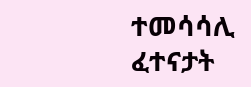ተመሳሳሊ ፈተናታት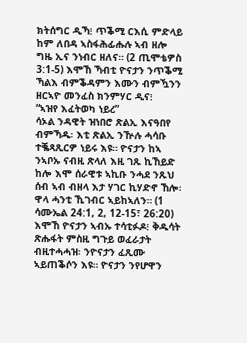ክትሰግር ዲኻ፧ ጥቕሚ ርእሲ ምድላይ ከም ለበዳ ኣስፋሕፊሑሉ ኣብ ዘሎ ግዜ ኢና ንነብር ዘለና። (2 ጢሞቴዎስ 3:1-5) እሞኸ ኻብቲ ዮናታን ንጥቕሚ ኻልእ ብምቕዳምን እሙን ብምዃንን ዘርኣዮ መንፈስ ክንምሃር ዲና፧
“ኣዝየ እፈትወካ ነይረ”
ሳኦል ንዳዊት ዝነበሮ ጽልኢ እናዓበየ ብምኻዱ፡ እቲ ጽልኢ ንዅሉ ሓሳቡ ተቘጻጺርዎ ነይሩ እዩ። ዮናታን ከኣ ንኣቦኡ ናብዚ ጽላለ እዚ ገጹ ኪኸይድ ከሎ እሞ ሰራዊቱ ኣኪቡ ንሓደ ንጹህ ሰብ ኣብ ብዘላ እታ ሃገር ኪሃድኖ ኸሎ፡ ዋላ ሓንቲ ኺገብር ኣይከኣለን። (1 ሳሙኤል 24:1, 2, 12-15፣ 26:20) እሞኸ ዮናታን ኣብኡ ተሳቲፉዶ፧ ቅዱሳት ጽሑፋት ምስዚ ግጉይ ወፈራታት ብዚተሓሓዝ፡ ንዮናታን ፈጺሙ ኣይጠቕሶን እዩ። ዮናታን ንየሆዋን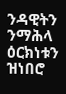ንዳዊትን ንማሕላ ዕርክነቱን ዝነበሮ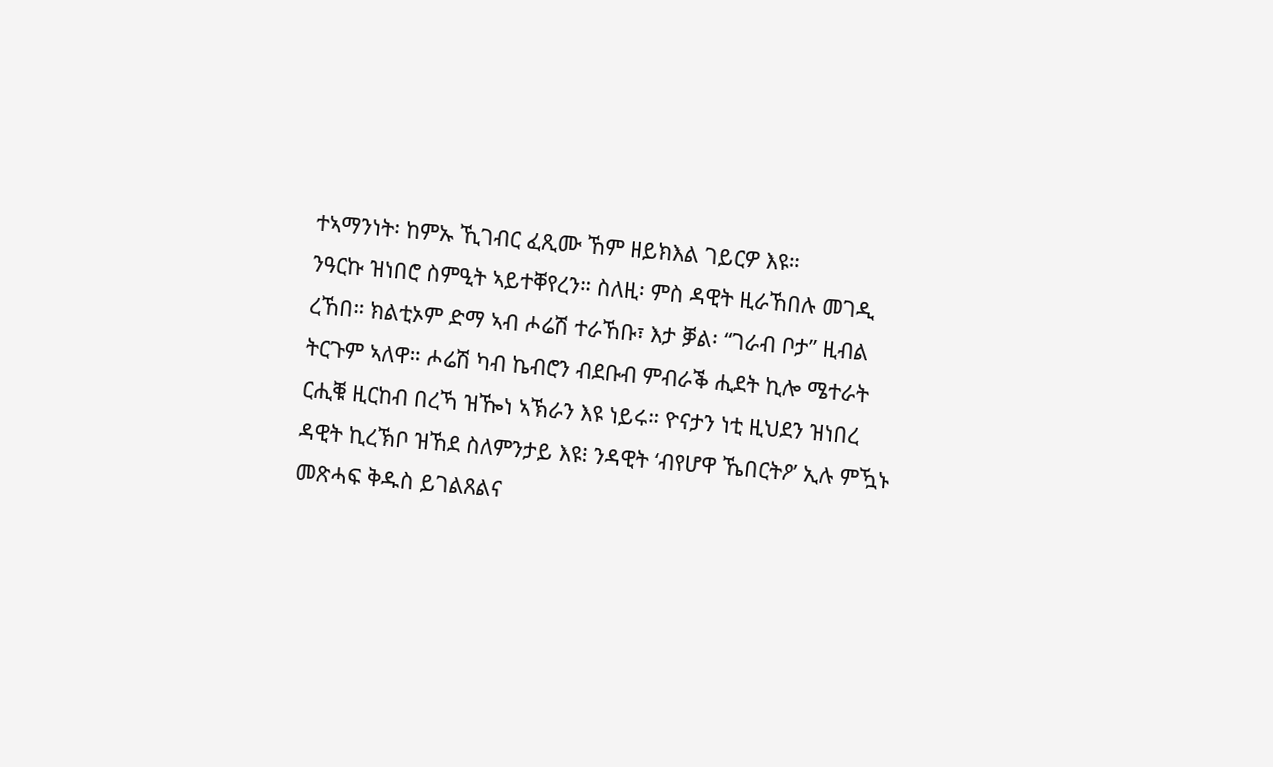ተኣማንነት፡ ከምኡ ኺገብር ፈጺሙ ኸም ዘይክእል ገይርዎ እዩ።
ንዓርኩ ዝነበሮ ስምዒት ኣይተቐየረን። ስለዚ፡ ምስ ዳዊት ዚራኸበሉ መገዲ ረኸበ። ክልቲኦም ድማ ኣብ ሖሬሽ ተራኸቡ፣ እታ ቓል፡ “ገራብ ቦታ” ዚብል ትርጉም ኣለዋ። ሖሬሽ ካብ ኬብሮን ብደቡብ ምብራቕ ሒደት ኪሎ ሜተራት ርሒቑ ዚርከብ በረኻ ዝዀነ ኣኽራን እዩ ነይሩ። ዮናታን ነቲ ዚህደን ዝነበረ ዳዊት ኪረኽቦ ዝኸደ ስለምንታይ እዩ፧ ንዳዊት ‘ብየሆዋ ኼበርትዖ’ ኢሉ ምዃኑ መጽሓፍ ቅዱስ ይገልጸልና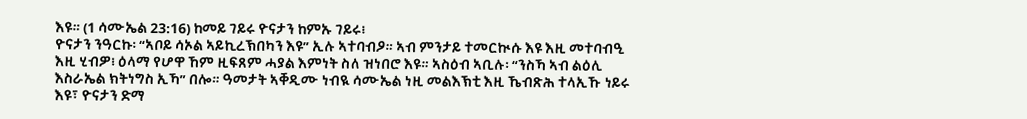እዩ። (1 ሳሙኤል 23:16) ከመይ ገይሩ ዮናታን ከምኡ ገይሩ፧
ዮናታን ንዓርኩ፡ “ኣቦይ ሳኦል ኣይኪረኽበካን እዩ” ኢሉ ኣተባብዖ። ኣብ ምንታይ ተመርኲሱ እዩ እዚ መተባብዒ እዚ ሂብዎ፧ ዕላማ የሆዋ ኸም ዚፍጸም ሓያል እምነት ስለ ዝነበሮ እዩ። ኣስዕብ ኣቢሉ፡ “ንስኻ ኣብ ልዕሊ እስራኤል ክትነግስ ኢኻ” በሎ። ዓመታት ኣቐዲሙ ነብዪ ሳሙኤል ነዚ መልእኽቲ እዚ ኼብጽሕ ተላኢኹ ነይሩ እዩ፣ ዮናታን ድማ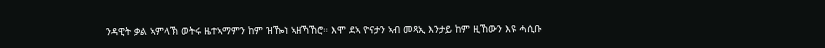ንዳዊት ቃል ኣምላኽ ወትሩ ዜተኣማምን ከም ዝዀነ ኣዘኻኸሮ። እሞ ደኣ ዮናታን ኣብ መጻኢ እንታይ ከም ዚኸውን እዩ ሓሲቡ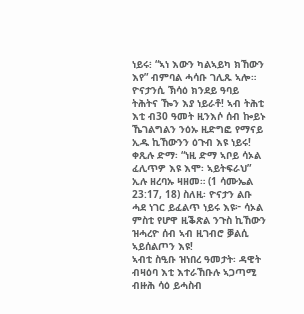ነይሩ፧ “ኣነ እውን ካልኣይካ ክኸውን እየ” ብምባል ሓሳቡ ገሊጹ ኣሎ። ዮናታንሲ ኽሳዕ ክንደይ ዓባይ ትሕትና ዀን እያ ነይራቶ! ኣብ ትሕቲ እቲ ብ30 ዓመት ዚንእሶ ሰብ ኰይኑ ኼገልግልን ንዕኡ ዚድግፎ የማናይ ኢዱ ኪኸውንን ዕጉብ እዩ ነይሩ! ቀጺሉ ድማ፡ “ነዚ ድማ ኣቦይ ሳኦል ፈሊጥዎ እዩ እሞ፡ ኣይትፍራህ” ኢሉ ዘረባኡ ዛዘመ። (1 ሳሙኤል 23:17, 18) ስለዚ፡ ዮናታን ልቡ ሓደ ነገር ይፈልጥ ነይሩ እዩ፦ ሳኦል ምስቲ የሆዋ ዚቕጽል ንጉስ ኪኸውን ዝሓረዮ ሰብ ኣብ ዚገብሮ ቓልሲ ኣይሰልጦን እዩ!
ኣብቲ ስዒቡ ዝነበረ ዓመታት፡ ዳዊት ብዛዕባ እቲ እተራኸቡሉ ኣጋጣሚ ብዙሕ ሳዕ ይሓስብ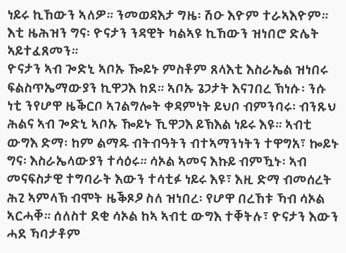ነይሩ ኪኸውን ኣለዎ። ንመወዳእታ ግዜ፡ ሽዑ እዮም ተራኣእዮም። እቲ ዜሕዝን ግና፡ ዮናታን ንዳዊት ካልኣዩ ኪኸውን ዝነበሮ ድሌት ኣይተፈጸመን።
ዮናታን ኣብ ጐድኒ ኣቦኡ ዀይኑ ምስቶም ጸላእቲ እስራኤል ዝነበሩ ፍልስጥኤማውያን ኪዋጋእ ከደ። ኣቦኡ ጌጋታት እናገበረ ኽነሱ፡ ንሱ ነቲ ንየሆዋ ዜቕርቦ ኣገልግሎት ቀዳምነት ይህቦ ብምንባሩ፡ ብንጹህ ሕልና ኣብ ጐድኒ ኣቦኡ ዀይኑ ኺዋጋእ ይኽእል ነይሩ እዩ። ኣብቲ ውግእ ድማ፡ ከም ልማዱ ብትብዓትን ብተኣማንነትን ተዋግአ፣ ኰይኑ ግና፡ እስራኤላውያን ተሳዕሩ። ሳኦል ኣመና እኩይ ብምዃኑ፡ ኣብ መናፍስታዊ ተግባራት እውን ተሳቲፉ ነይሩ እዩ፣ እዚ ድማ ብመሰረት ሕጊ ኣምላኽ ብሞት ዜቕጾዖ ስለ ዝነበረ፡ የሆዋ በረኸቱ ኻብ ሳኦል ኣርሓቐ። ሰለስተ ደቂ ሳኦል ከኣ ኣብቲ ውግእ ተቐትሉ፣ ዮናታን እውን ሓደ ኻባታቶም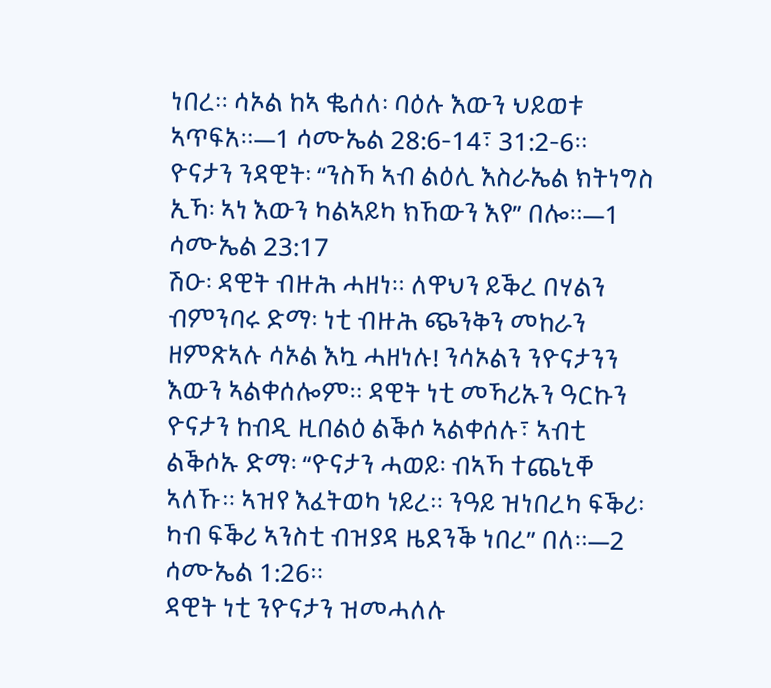ነበረ። ሳኦል ከኣ ቈሰለ፡ ባዕሉ እውን ህይወቱ ኣጥፍአ።—1 ሳሙኤል 28:6-14፣ 31:2-6።
ዮናታን ንዳዊት፡ “ንስኻ ኣብ ልዕሊ እስራኤል ክትነግስ ኢኻ፡ ኣነ እውን ካልኣይካ ክኸውን እየ” በሎ።—1 ሳሙኤል 23:17
ሽዑ፡ ዳዊት ብዙሕ ሓዘነ። ለዋህን ይቕረ በሃልን ብምንባሩ ድማ፡ ነቲ ብዙሕ ጭንቅን መከራን ዘምጽኣሉ ሳኦል እኳ ሓዘነሉ! ንሳኦልን ንዮናታንን እውን ኣልቀሰሎም። ዳዊት ነቲ መኻሪኡን ዓርኩን ዮናታን ከብዲ ዚበልዕ ልቕሶ ኣልቀሰሉ፣ ኣብቲ ልቕሶኡ ድማ፡ “ዮናታን ሓወይ፡ ብኣኻ ተጨኒቐ ኣለኹ። ኣዝየ እፈትወካ ነይረ። ንዓይ ዝነበረካ ፍቕሪ፡ ካብ ፍቕሪ ኣንስቲ ብዝያዳ ዜደንቕ ነበረ” በለ።—2 ሳሙኤል 1:26።
ዳዊት ነቲ ንዮናታን ዝመሓለሉ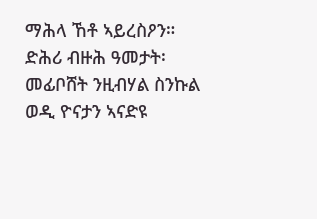ማሕላ ኸቶ ኣይረስዖን። ድሕሪ ብዙሕ ዓመታት፡ መፊቦሸት ንዚብሃል ስንኩል ወዲ ዮናታን ኣናድዩ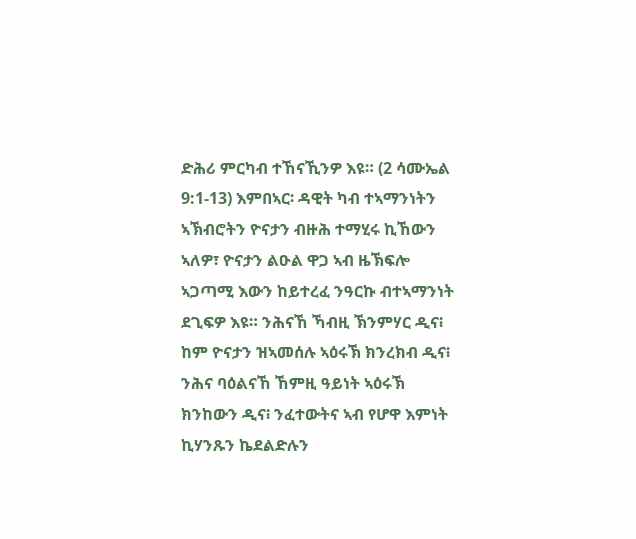ድሕሪ ምርካብ ተኸናኺንዎ እዩ። (2 ሳሙኤል 9:1-13) እምበኣር፡ ዳዊት ካብ ተኣማንነትን ኣኽብሮትን ዮናታን ብዙሕ ተማሂሩ ኪኸውን ኣለዎ፣ ዮናታን ልዑል ዋጋ ኣብ ዜኽፍሎ ኣጋጣሚ እውን ከይተረፈ ንዓርኩ ብተኣማንነት ደጊፍዎ እዩ። ንሕናኸ ኻብዚ ኽንምሃር ዲና፧ ከም ዮናታን ዝኣመሰሉ ኣዕሩኽ ክንረክብ ዲና፧ ንሕና ባዕልናኸ ኸምዚ ዓይነት ኣዕሩኽ ክንከውን ዲና፧ ንፈተውትና ኣብ የሆዋ እምነት ኪሃንጹን ኬደልድሉን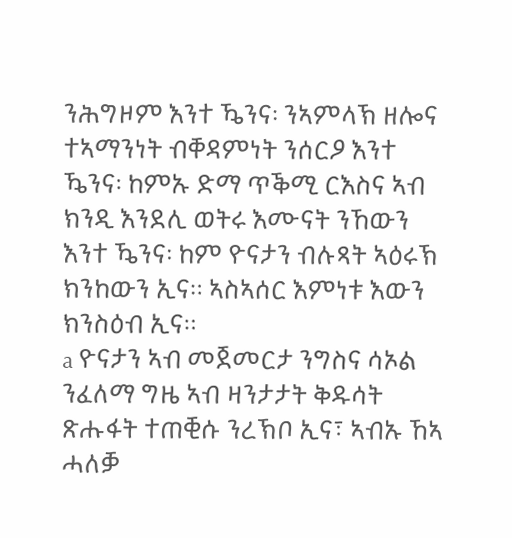ንሕግዞም እንተ ዄንና፡ ንኣምላኽ ዘሎና ተኣማንነት ብቐዳምነት ንሰርዖ እንተ ዄንና፡ ከምኡ ድማ ጥቕሚ ርእስና ኣብ ክንዲ እንደሊ ወትሩ እሙናት ንኸውን እንተ ዄንና፡ ከም ዮናታን ብሉጻት ኣዕሩኽ ክንከውን ኢና። ኣስኣሰር እምነቱ እውን ክንስዕብ ኢና።
a ዮናታን ኣብ መጀመርታ ንግስና ሳኦል ንፈለማ ግዜ ኣብ ዛንታታት ቅዱሳት ጽሑፋት ተጠቒሱ ንረኽቦ ኢና፣ ኣብኡ ኸኣ ሓለቓ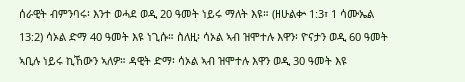ሰራዊት ብምንባሩ፡ እንተ ወሓደ ወዲ 20 ዓመት ነይሩ ማለት እዩ። (ዘሁልቍ 1:3፣ 1 ሳሙኤል 13:2) ሳኦል ድማ 40 ዓመት እዩ ነጊሱ። ስለዚ፡ ሳኦል ኣብ ዝሞተሉ እዋን፡ ዮናታን ወዲ 60 ዓመት ኣቢሉ ነይሩ ኪኸውን ኣለዎ። ዳዊት ድማ፡ ሳኦል ኣብ ዝሞተሉ እዋን ወዲ 30 ዓመት እዩ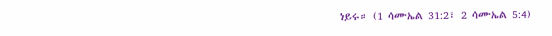ነይሩ። (1 ሳሙኤል 31:2፣ 2 ሳሙኤል 5:4)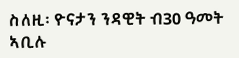ስለዚ፡ ዮናታን ንዳዊት ብ30 ዓመት ኣቢሉ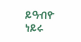ይዓብዮ ነይሩ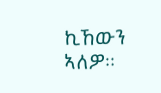ኪኸውን ኣለዎ።